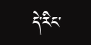དེ་རིང་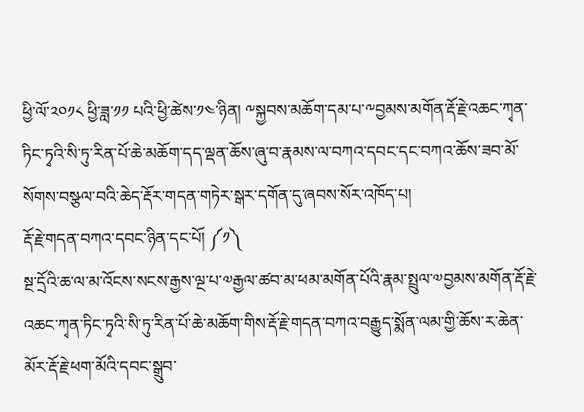ཕྱི་ལོ་༢༠༡༨ ཕྱི་ཟླ་༡༡ པའི་ཕྱི་ཚེས་༡༤་ཉིན། ༸སྐྱབས་མཆོག་དམ་པ་༸བྱམས་མགོན་རྡོ་རྗེ་འཆང་ཀྭན་ཏིང་ཏྭའི་སི་ཏུ་རིན་པོ་ཆེ་མཆོག་དད་ལྡན་ཆོས་ཞུ་བ་རྣམས་ལ་བཀའ་དབང་དང་བཀའ་ཆོས་ཟབ་མོ་སོགས་བསྩལ་བའི་ཆེད་རྡོར་གདན་གཏེར་སྒར་དགོན་དུ་ཞབས་སོར་འཁོད་པ།
རྡོ་རྗེ་གདན་བཀའ་དབང་ཉིན་དང་པོ། ༼༡༽
སྔ་དྲོའི་ཆ་ལ་མ་འོངས་སངས་རྒྱས་ལྔ་པ་༧རྒྱལ་ཚབ་མ་ཕམ་མགོན་པོའི་རྣམ་སྤྲུལ་༧བྱམས་མགོན་རྡོ་རྗེ་འཆང་ཀྭན་ཏིང་ཏྭའི་སི་ཏུ་རིན་པོ་ཆེ་མཆོག་གིས་རྡོ་རྗེ་གདན་བཀའ་བརྒྱུད་སྨོན་ལམ་གྱི་ཆོས་ར་ཆེན་མོར་རྡོ་རྗེ་ཕག་མོའི་དབང་སྒྲུབ་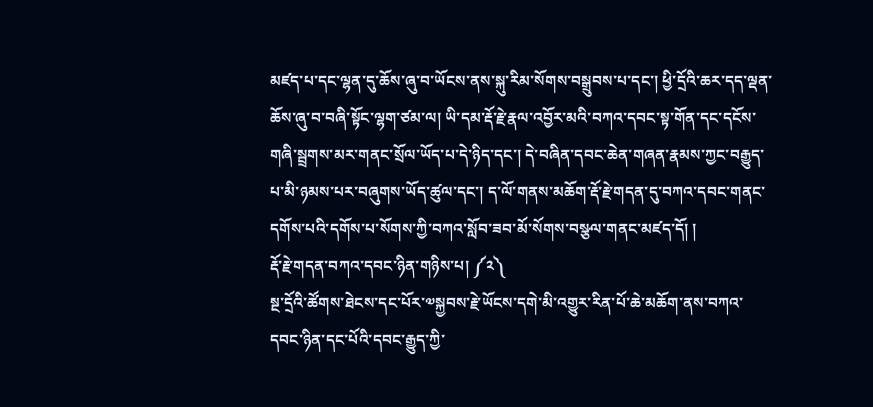མཛད་པ་དང་ལྷན་དུ་ཆོས་ཞུ་བ་ཡོངས་ནས་སྐུ་རིམ་སོགས་བསྒྲུབས་པ་དང་། ཕྱི་དྲོའི་ཆར་དད་ལྡན་ཆོས་ཞུ་བ་བཞི་སྟོང་ལྷག་ཙམ་ལ། ཡི་དམ་རྡོ་རྗེ་རྣལ་འབྱོར་མའི་བཀའ་དབང་སྟ་གོན་དང་དངོས་གཞི་སྦྲགས་མར་གནང་སྲོལ་ཡོད་པ་དེ་ཉིད་དང་། དེ་བཞིན་དབང་ཆེན་གཞན་རྣམས་ཀྱང་བརྒྱུད་པ་མི་ཉམས་པར་བཞུགས་ཡོད་ཚུལ་དང་། ད་ལོ་གནས་མཆོག་རྡོ་རྗེ་གདན་དུ་བཀའ་དབང་གནང་དགོས་པའི་དགོས་པ་སོགས་ཀྱི་བཀའ་སློབ་ཟབ་མོ་སོགས་བསྩལ་གནང་མཛད་དོ། །
རྡོ་རྗེ་གདན་བཀའ་དབང་ཉིན་གཉིས་པ། ༼༢༽
སྔ་དྲོའི་ཚོགས་ཐེངས་དང་པོར་༧སྐྱབས་རྗེ་ཡོངས་དགེ་མི་འགྱུར་རིན་པོ་ཆེ་མཆོག་ནས་བཀའ་དབང་ཉིན་དང་པོའི་དབང་རྒྱུད་ཀྱི་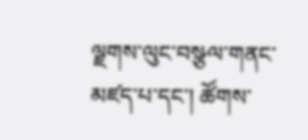ལྗགས་ལུང་བསྩལ་གནང་མཛད་པ་དང་། ཚོགས་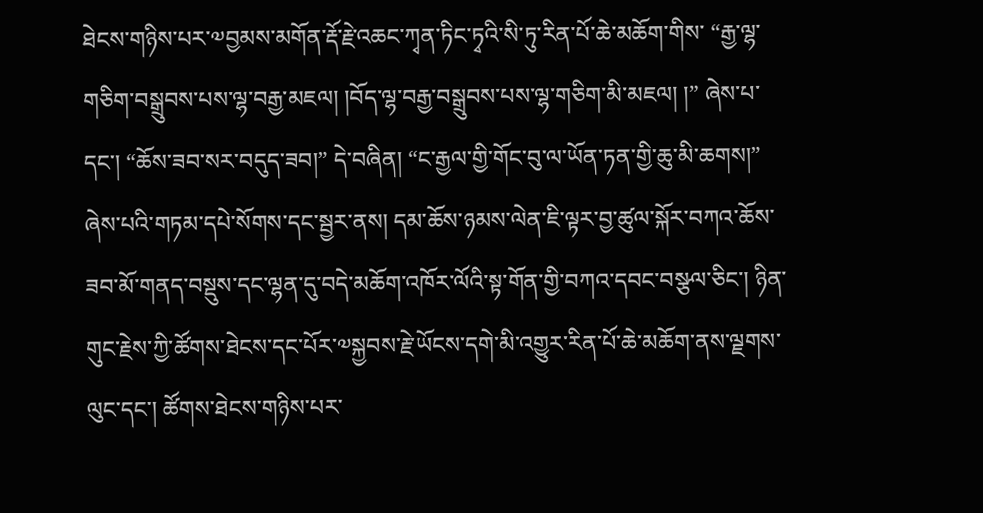ཐེངས་གཉིས་པར་༧བྱམས་མགོན་རྡོ་རྗེ་འཆང་ཀྭན་ཏིང་ཏྭའི་སི་ཏུ་རིན་པོ་ཆེ་མཆོག་གིས་ “རྒྱ་ལྷ་གཅིག་བསྒྲུབས་པས་ལྷ་བརྒྱ་མཇལ། །བོད་ལྷ་བརྒྱ་བསྒྲུབས་པས་ལྷ་གཅིག་མི་མཇལ། །” ཞེས་པ་དང་། “ཆོས་ཟབ་སར་བདུད་ཟབ།” དེ་བཞིན། “ང་རྒྱལ་གྱི་གོང་བུ་ལ་ཡོན་ཏན་གྱི་ཆུ་མི་ཆགས།” ཞེས་པའི་གཏམ་དཔེ་སོགས་དང་སྦྱར་ནས། དམ་ཆོས་ཉམས་ལེན་ཇི་ལྟར་བྱ་ཚུལ་སྐོར་བཀའ་ཆོས་ཟབ་མོ་གནད་བསྡུས་དང་ལྷན་དུ་བདེ་མཆོག་འཁོར་ལོའི་སྟ་གོན་གྱི་བཀའ་དབང་བསྩལ་ཅིང་། ཉིན་གུང་རྗེས་ཀྱི་ཚོགས་ཐེངས་དང་པོར་༧སྐྱབས་རྗེ་ཡོངས་དགེ་མི་འགྱུར་རིན་པོ་ཆེ་མཆོག་ནས་ལྗགས་ལུང་དང་། ཚོགས་ཐེངས་གཉིས་པར་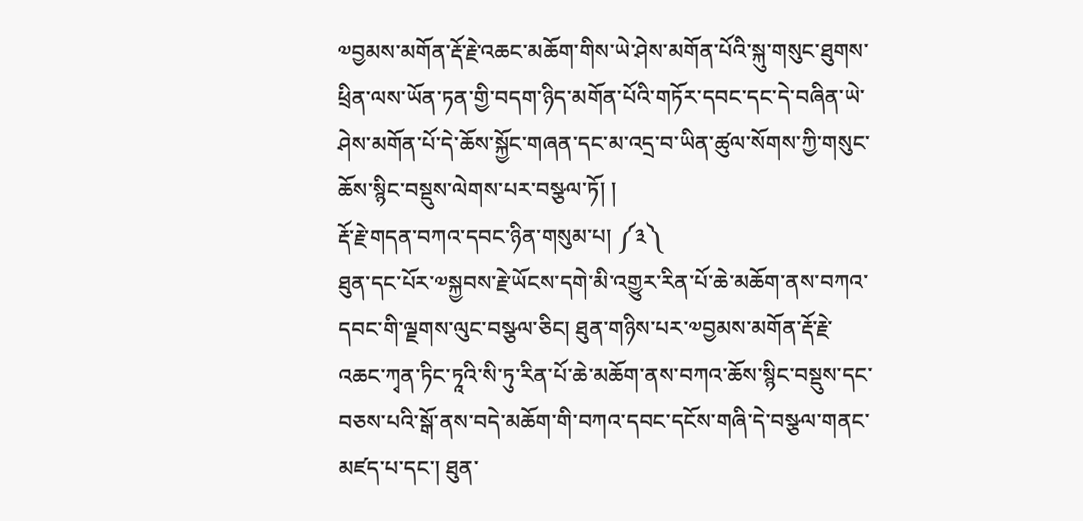༧བྱམས་མགོན་རྡོ་རྗེ་འཆང་མཆོག་གིས་ཡེ་ཤེས་མགོན་པོའི་སྐུ་གསུང་ཐུགས་ཕྲིན་ལས་ཡོན་ཏན་གྱི་བདག་ཉིད་མགོན་པོའི་གཏོར་དབང་དང་དེ་བཞིན་ཡེ་ཤེས་མགོན་པོ་དེ་ཆོས་སྐྱོང་གཞན་དང་མ་འདྲ་བ་ཡིན་ཚུལ་སོགས་ཀྱི་གསུང་ཆོས་སྙིང་བསྡུས་ལེགས་པར་བསྩལ་ཏོ། །
རྡོ་རྗེ་གདན་བཀའ་དབང་ཉིན་གསུམ་པ། ༼༣༽
ཐུན་དང་པོར་༧སྐྱབས་རྗེ་ཡོངས་དགེ་མི་འགྱུར་རིན་པོ་ཆེ་མཆོག་ནས་བཀའ་དབང་གི་ལྗགས་ལུང་བསྩལ་ཅིང། ཐུན་གཉིས་པར་༧བྱམས་མགོན་རྡོ་རྗེ་འཆང་ཀྭན་ཏིང་ཏཱའི་སི་ཏུ་རིན་པོ་ཆེ་མཆོག་ནས་བཀའ་ཆོས་སྙིང་བསྡུས་དང་བཅས་པའི་སྒོ་ནས་བདེ་མཆོག་གི་བཀའ་དབང་དངོས་གཞི་དེ་བསྩལ་གནང་མཛད་པ་དང་། ཐུན་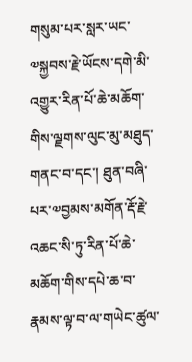གསུམ་པར་སླར་ཡང་༧སྐྱབས་རྗེ་ཡོངས་དགེ་མི་འགྱུར་རིན་པོ་ཆེ་མཆོག་གིས་ལྗགས་ལུང་མུ་མཐུད་གནང་བ་དང་། ཐུན་བཞི་པར་༧བྱམས་མགོན་རྡོ་རྗེ་འཆང་སི་ཏུ་རིན་པོ་ཆེ་མཆོག་གིས་དཔེ་ཆ་བ་རྣམས་ལྟ་བ་ལ་གཡེང་ཚུལ་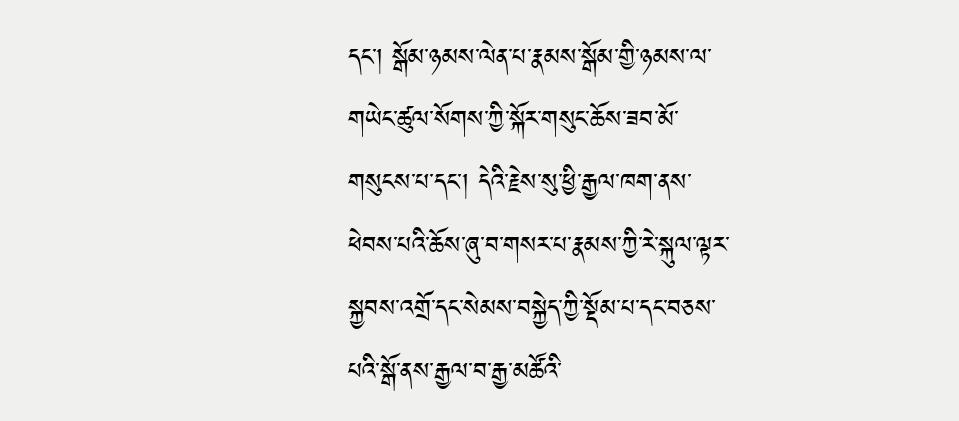དང་། སྒོམ་ཉམས་ལེན་པ་རྣམས་སྒོམ་གྱི་ཉམས་ལ་གཡེང་ཚུལ་སོགས་ཀྱི་སྐོར་གསུང་ཆོས་ཟབ་མོ་གསུངས་པ་དང་། དེའི་རྗེས་སུ་ཕྱི་རྒྱལ་ཁག་ནས་ཕེབས་པའི་ཆོས་ཞུ་བ་གསར་པ་རྣམས་ཀྱི་རེ་སྐུལ་ལྟར་སྐྱབས་འགྲོ་དང་སེམས་བསྐྱེད་ཀྱི་སྡོམ་པ་དང་བཅས་པའི་སྒོ་ནས་རྒྱལ་བ་རྒྱ་མཚོའི་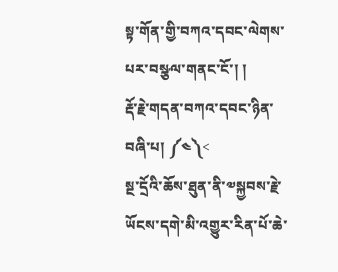སྟ་གོན་གྱི་བཀའ་དབང་ལེགས་པར་བསྩལ་གནང་ངོ་། །
རྡོ་རྗེ་གདན་བཀའ་དབང་ཉིན་བཞི་པ། ༼༤༽<
སྔ་དྲོའི་ཆོས་ཐུན་ནི་༧སྐྱབས་རྗེ་ཡོངས་དགེ་མི་འགྱུར་རིན་པོ་ཆེ་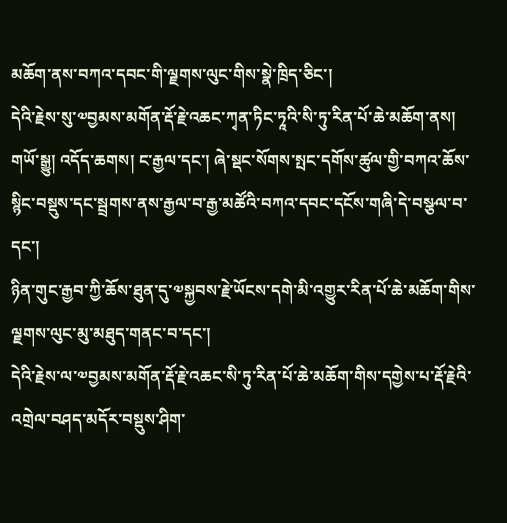མཆོག་ནས་བཀའ་དབང་གི་ལྗགས་ལུང་གིས་སྣེ་ཁྲིད་ཅིང་།
དེའི་རྗེས་སུ་༧བྱམས་མགོན་རྡོ་རྗེ་འཆང་ཀྭན་ཏིང་ཏཱའི་སི་ཏུ་རིན་པོ་ཆེ་མཆོག་ནས། གཡོ་སྒྱུ། འདོད་ཆགས། ང་རྒྱལ་དང་། ཞེ་སྡང་སོགས་སྤང་དགོས་ཚུལ་གྱི་བཀའ་ཆོས་སྙིང་བསྡུས་དང་སྦྲགས་ནས་རྒྱལ་བ་རྒྱ་མཚོའི་བཀའ་དབང་དངོས་གཞི་དེ་བསྩལ་བ་དང་།
ཉིན་གུང་རྒྱབ་ཀྱི་ཆོས་ཐུན་དུ་༧སྐྱབས་རྗེ་ཡོངས་དགེ་མི་འགྱུར་རིན་པོ་ཆེ་མཆོག་གིས་ལྗགས་ལུང་མུ་མཐུད་གནང་བ་དང་།
དེའི་རྗེས་ལ་༧བྱམས་མགོན་རྡོ་རྗེ་འཆང་སི་ཏུ་རིན་པོ་ཆེ་མཆོག་གིས་དགྱེས་པ་རྡོ་རྗེའི་འགྲེལ་བཤད་མདོར་བསྡུས་ཤིག་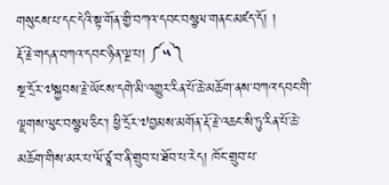གསུངས་པ་དང་དེའི་སྟ་གོན་གྱི་བཀའ་དབང་བསྩལ་གནང་མཛད་དོ། །
རྡོ་རྗེ་གདན་བཀའ་དབང་ཉིན་ལྔ་པ། ༼༥༽
སྔ་དྲོར་༧སྐྱབས་རྗེ་ཡོངས་དགེ་མི་འགྱུར་རིན་པོ་ཆེ་མཆོག་ནས་བཀའ་དབང་གི་ལྗགས་ལུང་བསྩལ་ཅིང་། ཕྱི་དྲོར་༧བྱམས་མགོན་རྡོ་རྗེ་འཆང་སི་ཏུ་རིན་པོ་ཆེ་མཆོག་གིས་མར་པ་ལོ་ཙཱ་བ་ནི་གྲུབ་པ་ཐོབ་པ་རེད། ཁོང་གྲུབ་པ་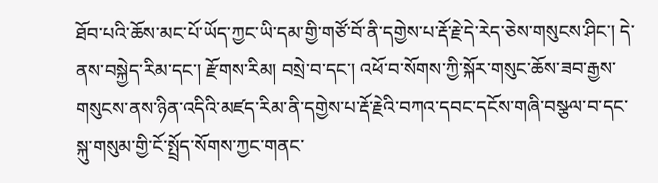ཐོབ་པའི་ཆོས་མང་པོ་ཡོད་ཀྱང་ཡི་དམ་གྱི་གཙོ་བོ་ནི་དགྱེས་པ་རྡོ་རྗེ་དེ་རེད་ཅེས་གསུངས་ཤིང་། དེ་ནས་བསྐྱེད་རིམ་དང་། རྫོགས་རིམ། བསྲེ་བ་དང་། འཕོ་བ་སོགས་ཀྱི་སྐོར་གསུང་ཆོས་ཟབ་རྒྱས་གསུངས་ནས་ཉིན་འདིའི་མཛད་རིམ་ནི་དགྱེས་པ་རྡོ་རྗེའི་བཀའ་དབང་དངོས་གཞི་བསྩལ་བ་དང་སྐུ་གསུམ་གྱི་ངོ་སྤྲོད་སོགས་ཀྱང་གནང་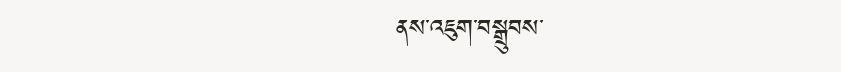ནས་འཇུག་བསྒྲུབས་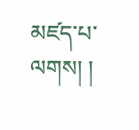མཛད་པ་ལགས། །